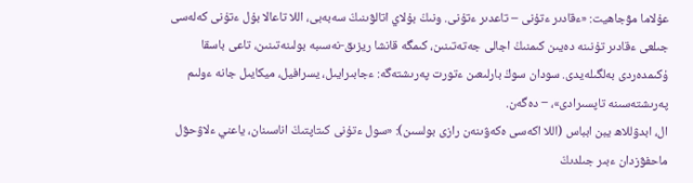عۇلاما مۋجاھيت: «ءقادىر ءتۇنى – تاعدىر ءتۇنى. ونىڭ بۇلاي اتالۋىنىڭ سەبەبى، اللا تاعالا بۇل ءتۇنى كەلەسى جىلعى ءقادىر تۇنىنە دەيىن كىمنىڭ اجالى جەتەتىنىن، كىمگە قانشا ريزىق-نەسىبە بولىنەتىنىن، تاعى باسقا ۇكىمدەردى بەلگىلەيدى. سودان سوڭ بارلىعىن ءتورت پەرىشتەگە: ءجابىرايىل، يسرافيل، ميكايىل جانە ءولىم پەرىشتەسىنە تاپسىرادى»، ‒ دەگەن.
ال، ابدۋللاھ يبن ابباس (اللا اكەسى ەكەۋىنەن رازى بولسىن): «سول ءتۇنى كىتاپتىڭ اناسىنان، ياعني ءلاۋحۋل ماحفۋزدان ءبىر جىلدىڭ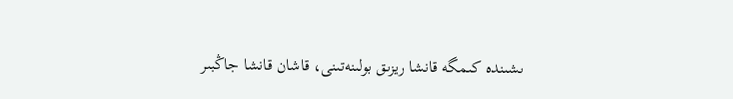ىشىندە كىمگە قانشا ريزىق بولىنەتىنى، قاشان قانشا جاڭبىر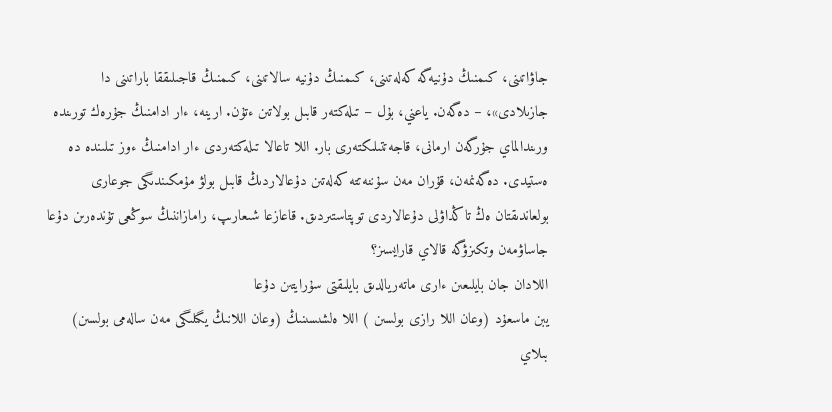جاۋاتىنى، كىمنىڭ دۇنيەگە كەلەتىنى، كىمنىڭ دۇنيە سالاتىنى، كىمنىڭ قاجىلىققا باراتىنى دا جازىلادى»، ‒ دەگەن. ياعني، بۇل – تىلەكتەر قابىل بولاتىن ءتۇن. ارينە، ءار ادامنىڭ جۇرەك تورىندە ورىندالماي جۇرگەن ارمانى، قاجەتتىلىكتەرى بار. اللا تاعالا تىلەكتەردى ءار ادامنىڭ ءوز تىلىندە دە ەستيدى. دەگەنمەن، قۇران مەن سۇننەتتە كەلەتىن دۇعالاردىڭ قابىل بولۋ مۇمكىندىگى جوعارى بولعاندىقتان ەڭ تاڭداۋلى دۇعالاردى توپتاستىردىق. قاعازعا شىعارىپ، رامازاننىڭ سوڭعى تۇندەرىن دۇعا جاساۋمەن وتكىزۋگە قالاي قارايسىز؟
اللادان جان بايلىعىن ءارى ماتەريالدىق بايلىقتى سۇرايتىن دۇعا
يبن ماسعۇد (وعان اللا رازى بولسىن ) اللا ەلشىسىنىڭ (وعان اللانىڭ يگىلىگى مەن سالەمى بولسىن) بىلاي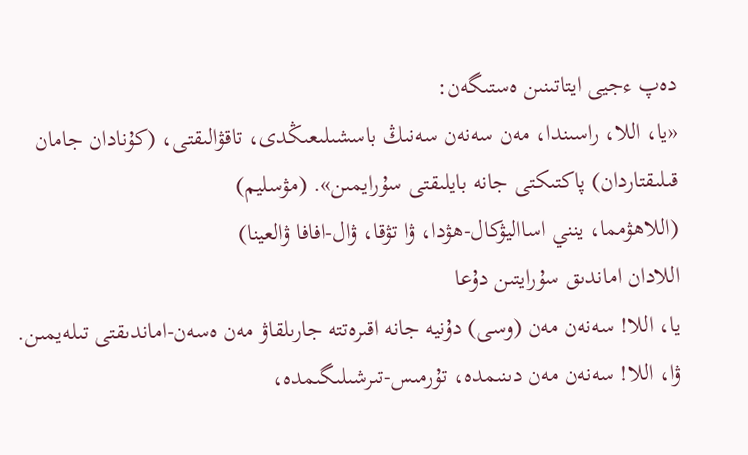دەپ ءجيى ايتاتىنىن ەستىگەن:
«يا، اللا، راسىندا، مەن سەنەن سەنىڭ باسشىلىعىڭدى، تاقۋالىقتى، (كۇنادان جامان قىلىقتاردان) پاكتىكتى جانە بايلىقتى سۇرايمىن». (مۋسليم)
(اللاھۋمما، ينني اسااليۋكال-ھۋدا، ۋا تۋقا، ۋال-افافا ۋالعينا)
اللادان اماندىق سۇرايتىن دۇعا
يا، اللا! سەنەن مەن (وسى) دۇنيە جانە اقىرەتتە جارىلقاۋ مەن ەسەن-اماندىقتى تىلەيمىن. ۋا، اللا! سەنەن مەن دىنىمدە، تۇرمىس-تىرشىلىگىمدە،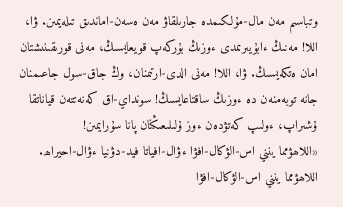وتباسىم مەن مال-مۇلكىمدە جارىلقاۋ مەن ەسەن-اماندىق تىلەيمىن. ۋا، اللا! مەنىڭ ءابۇيىرىمدى ءوزىڭ بۇركەپ قويعايسىڭ، مەنى قورىقىنىشتان امان ەتكەيسىڭ. ۋا، اللا! مەنى الدى-ارتىمنان، وڭ جاق-سول جاعىمنان جانە توبەمنەن دە ءوزىڭ ساقتاعايسىڭ! سونداي-اق كەنەتتەن قياناتقا ۇشىراپ، ءولىپ كەتۋدەن ءوز ۇلىلىعىڭنان پانا سۇرايمىن!
«اللاھۋمما ينني اس-الۋكال-افۋا ءۋال-افياتا فيد-دۋنيا ءۋال-احيراھ. اللاھۋمما ينني اس-الۋكال-افۋا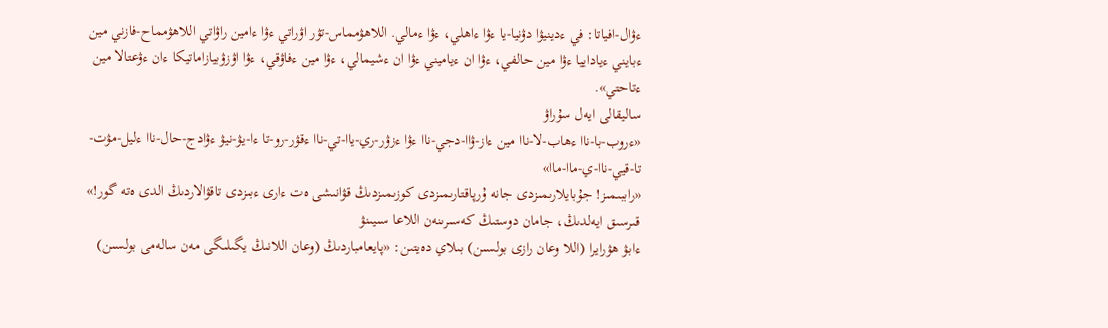ءۋال-افياتا: في ءدينيۋا دۋنيا-يا ءۋا ءاھلي، ءۋا ءمالي. اللاھۋمماس-تۋر اۋراتي ءۋا ءامين راۋاتي اللاھۋمماح-فازني مين ءبايني ءياداييا ءۋا مين حالفي، ءۋا ان ءياميني ءۋا ان ءشيمالي، ءۋا مين ءفاۋقي، ءۋا اۋزۋبيازاماتيكا ءان ءۋعتالا مين ءتاحتي».
ساليقالى ايەل سۇراۋ
«ءروب-با-ناا ءھاب-لا-ناا مين ءاز-ۋاا-دجي-ناا ءۋا ءزۋر-ري-ياا-تي-ناا ءقۋر-رو-تا ءا-يۋ-نيۋ ءۋادج-حال-ناا ءليل-مۋت-تا-قيي-ناا-ي-ماا-ماا»
«راببىمىز! جۇبايلارىمىزدى جانە ۇرپاقتارىمىزدى كوزىمىزدىڭ قۋانىشى ەت ءارى ءبىزدى تاقۋالاردىڭ الدى ەتە گور!»
قىرسىق ايەلدىڭ، جامان دوستىڭ كەسىرىنەن اللاعا سىيىنۋ
ءابۋ ھۋرايرا (اللا وعان رازى بولسىن) بىلاي دەيتىن: «پايعامباردىڭ (وعان اللانىڭ يگىلىگى مەن سالەمى بولسىن)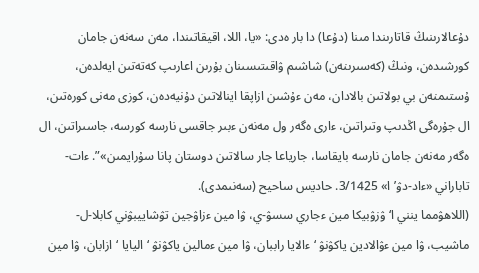دۇعالارىنىڭ قاتارىندا مىنا (دۇعا) دا بار ەدى: «يا، اللا، اقيقاتىندا، مەن سەنەن جامان كورشىدەن، ونىڭ (كەسىرىنەن) شاشىم ۋاقىتىسىنان بۇرىن اعارىپ كەتەتىن ايەلدەن، ۇستىمنەن بي بولاتىن بالادان، مەن ءۇشىن ازاپقا اينالاتىن دۇنيەدەن، كوزى مەنى كورەتىن، ال جۇرەگى اڭدىپ وتىراتىن، ءارى ەگەر ول مەنەن ءبىر جاقسى نارسە كورسە، جاسىراتىن، ال ەگەر مەنەن جامان نارسە بايقاسا، جارياعا جار سالاتىن دوستان پانا سۇرايمىن»”. ءات-تاباراني «ءاد-دۋ’ا» 3/1425. حاديس ساحيح (سەنىمدى).
(اللاھۋمما ينني ا‘ۋزۋبيكا مين ءجاري سسۋ-ي، ۋا مين ءزاۋجين تۋشاييبۋني كابلا-ل-ماشيب، ۋا مين ءۋالادين ياكۋنۋ ‘ءالايا راببان، ۋا مين ءمالين ياكۋنۋ ‘اليايا ‘ازابان، ۋا مين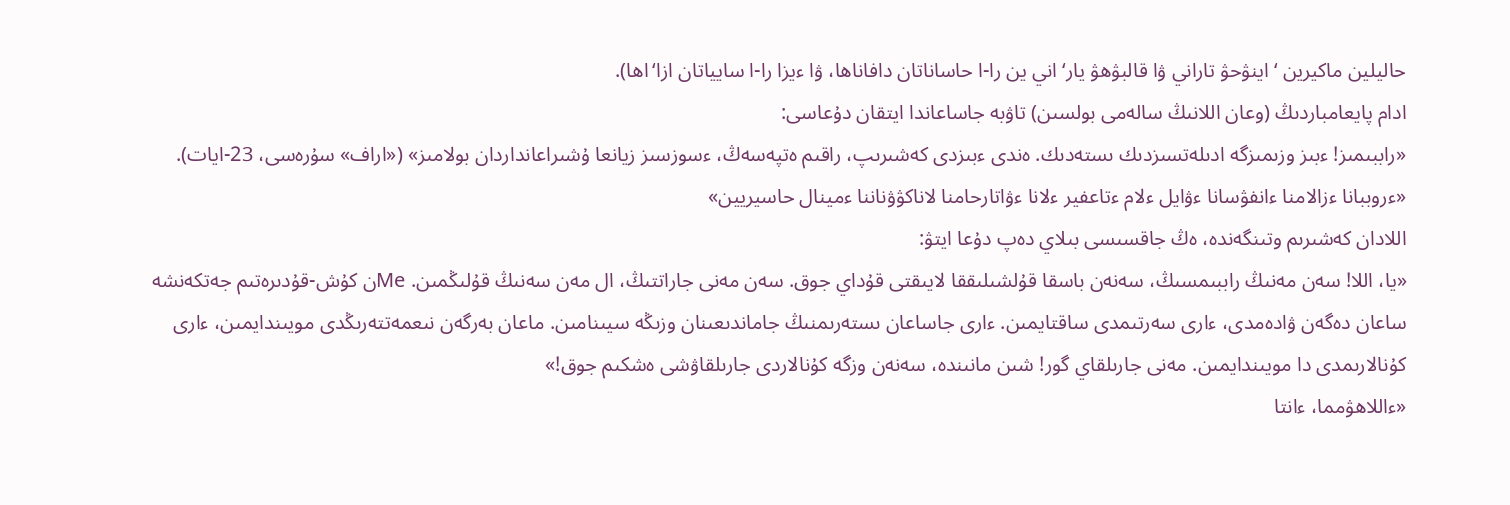حاليلين ماكيرين ‘اينۋحۋ تاراني ۋا قالبۋھۋ يار‘اني ين را-ا حاساناتان دافاناھا، ۋا ءيزا را-ا سايياتان ازا‘اھا).
ادام پايعامباردىڭ (وعان اللانىڭ سالەمى بولسىن) تاۋبە جاساعاندا ايتقان دۇعاسى:
«راببىمىز! ءبىز وزىمىزگە ادىلەتسىزدىك ىستەدىك. ەندى ءبىزدى كەشىرىپ، راقىم ەتپەسەڭ، ءسوزسىز زيانعا ۇشىراعانداردان بولامىز» («اراف» سۇرەسى، 23-ايات).
«ءروببانا ءزالامنا ءانفۋسانا ءۋايل ءلام ءتاعفير ءلانا ءۋاتارحامنا لاناكۋۋناننا ءمينال حاسيريين»
اللادان كەشىرىم وتىنگەندە، ەڭ جاقسىسى بىلاي دەپ دۇعا ايتۋ:
«يا، اللا! سەن مەنىڭ راببىمسىڭ، سەنەن باسقا قۇلشىلىققا لايىقتى قۇداي جوق. سەن مەنى جاراتتىڭ، ال مەن سەنىڭ قۇلىڭمىن. Meن كۇش-قۇدىرەتىم جەتكەنشە ساعان دەگەن ۋادەمدى، ءارى سەرتىمدى ساقتايمىن. ءارى جاساعان ىستەرىمنىڭ جاماندىعىنان وزىڭە سيىنامىن. ماعان بەرگەن نىعمەتتەرىڭدى مويىندايمىن، ءارى كۇنالارىمدى دا مويىندايمىن. مەنى جارىلقاي گور! شىن مانىندە، سەنەن وزگە كۇنالاردى جارىلقاۋشى ەشكىم جوق!»
«ءاللاھۋمما، ءانتا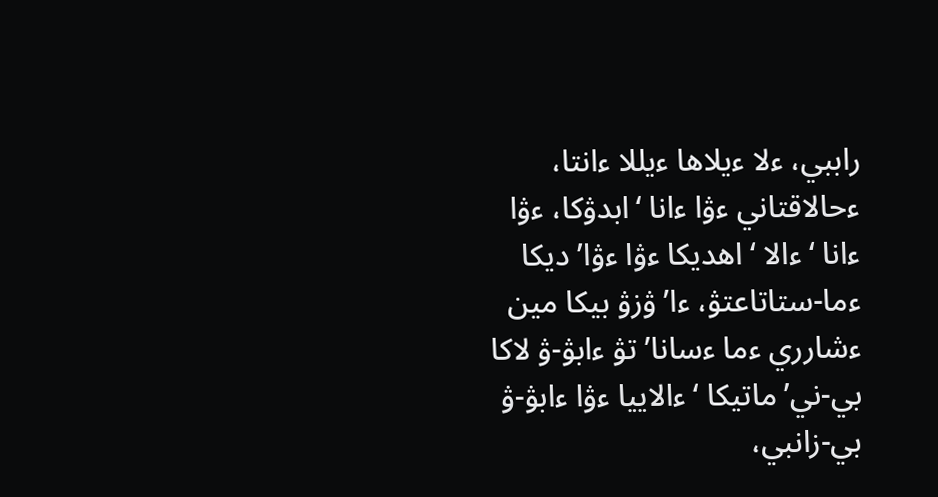راببي، ءلا ءيلاھا ءيللا ءانتا، ءحالاقتاني ءۋا ءانا ‘ابدۋكا، ءۋا ءانا ‘ءالا ‘اھديكا ءۋا ءۋا’ديكا ءما-ستاتاعتۋ، ءا’ۋزۋ بيكا مين ءشارري ءما ءسانا’تۋ ءابۋ-ۋ لاكا بي-ني’ماتيكا ‘ءالاييا ءۋا ءابۋ-ۋ بي-زانبي،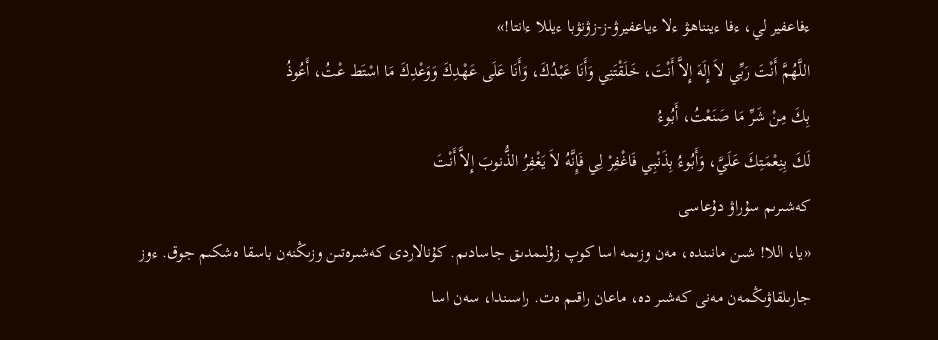ءفاعفير لي، ءفا ءينناھۋ ءلا ءياعفيرۋ-ز-زۋنۋبا ءيللا ءانتا!»
اللَّهُمَّ أَنْتَ رَبِّي لاَ إِلَهَ إِلاَّ أَنْتَ، خَلَقْتَنِي وَأَنَا عَبْدُكَ، وَأَنَا عَلَى عَهْدِكَ وَوَعْدِكَ مَا اسْتَط عْتُ، أَعُوذُ
بِكَ مِنْ شَرِّ مَا صَنَعْتُ، أَبُوءُ
لَكَ بِنِعْمَتِكَ عَلَيَّ، وَأَبُوءُ بِذَنْبِي فَاغْفِرْ لِي فَإِنَّهُ لاَ يَغْفِرُ الذُّنوبَ إِلاَّ أَنْتَ
كەشىرىم سۇراۋ دۇعاسى
«يا، اللا! شىن مانىندە، مەن وزىمە اسا كوپ زۇلىمدىق جاسادىم. كۇنالاردى كەشىرەتىن وزىڭنەن باسقا ەشكىم جوق. ءوز جارىلقاۋىڭمەن مەنى كەشىر دە، ماعان راقىم ەت. راسىندا، سەن اسا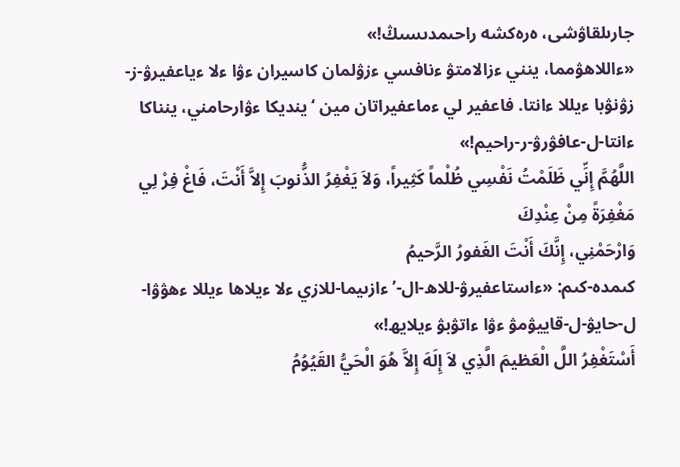جارىلقاۋشى، ەرەكشە راحىمدىسىڭ!»
«ءاللاھۋمما، ينني ءزالامتۋ ءنافسي ءزۋلمان كاسيران ءۋا ءلا ءياعفيرۋ-ز-زۋنۋبا ءيللا ءانتا. فاعفير لي ءماعفيراتان مين ‘ينديكا ءۋارحامني، ينناكا ءانتا-ل-عافۋرۋ-ر-راحيم!»
اللَّهُمَّ إِنِّي ظَلَمْتُ نَفْسِي ظُلْماً كَثِيراً، وَلاَ يَغْفِرُ الذُّنوبَ إِلاَّ أَنْتَ، فَاغْ فِرْ لِي مَغْفِرَةً مِنْ عِنْدِكَ
وَارْحَمْنِي، إِنَّكَ أَنْتَ الغَفورُ الرَّحيمُ
كىمدە-كىم: «ءاستاعفيرۋ-للاھ-ال-’ءازىيما-للازي ءلا ءيلاھا ءيللا ءھۋۋا-ل-حايۋ-ل-قاييۋمۋ ءۋا ءاتۋبۋ ءيلايھ!»
أَسْتَغْفِرُ اللَّ الْعَظيمَ الَّذِي لاَ إِلَهَ إِلاَّ هُوَ الْحَيُّ القَيُوُمُ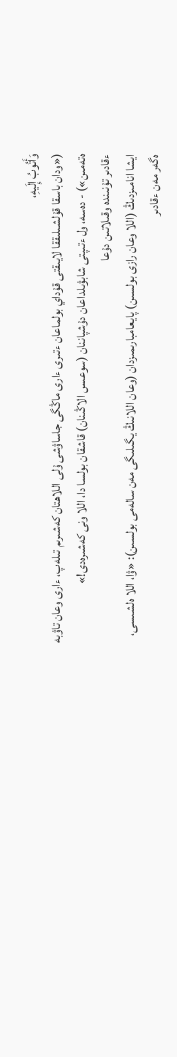وَأَتُوبُ إِلَيهِ،
(«ودان باسقا قۇلشىلىققا لايىقتى قۇداي بولماعان ءتىرى ءارى ماڭگى جاساۋشى ۇلى اللاھتان كەشىرىم تىلەپ، ءارى وعان تاۋبە ەتەمىن») - دەسە، ول ءتىپتى شابۋىلداعان دۇشپاننان (سوعىس الاڭىنان) قاشقان بولسا دا، اللا ونى كەشىرەدى!»
ءقادىر تۇنىندە وقىلاتىن دۇعا
ايشا انامىزدىڭ (اللا وعان رازى بولسىن) پايعامبارىمىزدان (وعان اللانىڭ يگىلىگى مەن سالەمى بولسىن): «ۋا، اللا ەلشىسى، ەگەر مەن ءقادىر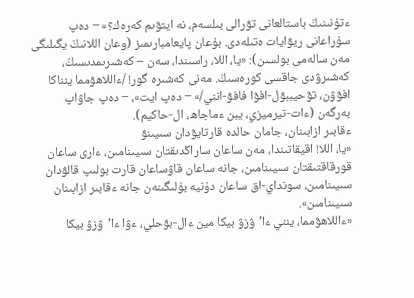ءتۇنىنىڭ باستالعانى تۋرالى بىلسەم، نە ايتۋىم كەرەك؟» ‒ دەپ سۇراعانى ريۋايات ەتىلەدى. بۇعان پايعامبارىمىز (وعان اللانىڭ يگىلىگى مەن سالەمى بولسىن): «يا، اللا، راسىندا، سەن – كەشىرىمدىسىڭ، كەشىرۋدى جاقسى كورەسىڭ. مەنى كەشىرە گور! /ءاللاھۋمما ينناكا افۋۋن، تۋحيببۋل-افۋا فافۋ-انني/» ‒ دەپ ايت»، ‒ دەپ جاۋاپ بەرگەن (ءات-تيرميزي، يبن ءماجاھ، ال-حاكيم).
ءقابىر ازابىنان، جامان حالدە قارتايۋدان سىيىنۋ
«يا، اللا! اقيقاتىندا، مەن ساعان ساراڭدىقتان سىيىنامىن، ءارى ساعان قورقاقتىقتان سىيىنامىن، جانە ساعان قاۋساعان قارت بولىپ قالۋدان سىيىنامىن، سونداي-اق ساعان دۇنيە بۇلىگىنەن جانە ءقابىر ازابىنان سىيىنامىن».
«ءاللاھۋمما، ينني ءا’ۋزۋ بيكا مين ءال-بۋحلي، ءۋا ءا’ۋزۋ بيكا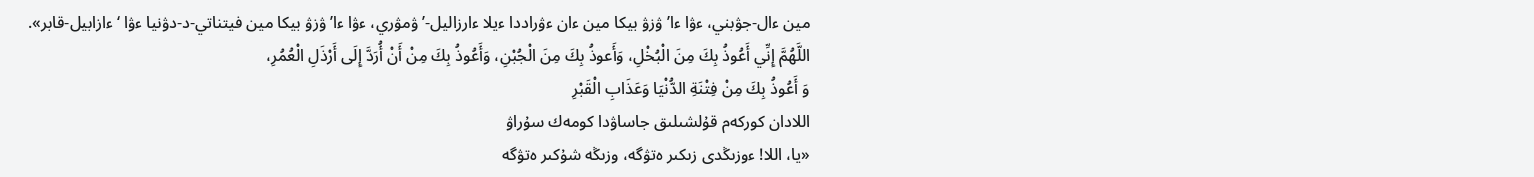مين ءال-جۋبني، ءۋا ءا’ۋزۋ بيكا مين ءان ءۋراددا ءيلا ءارزاليل-’ۋمۋري، ءۋا ءا’ۋزۋ بيكا مين فيتناتي-د-دۋنيا ءۋا ‘ءازابيل-قابر».
اللَّهُمَّ إِنِّي أَعُوذُ بِكَ مِنَ الْبُخْلِ، وَأَعوذُ بِكَ مِنَ الْجُبْنِ، وَأَعُوذُ بِكَ مِنْ أَنْ أُرَدَّ إِلَى أَرْذَلِ الْعُمُرِ،
وَ أَعُوذُ بِكَ مِنْ فِتْنَةِ الدُّنْيَا وَعَذَابِ الْقَبْرِ
اللادان كوركەم قۇلشىلىق جاساۋدا كومەك سۇراۋ
«يا، اللا! ءوزىڭدى زىكىر ەتۋگە، وزىڭە شۇكىر ەتۋگە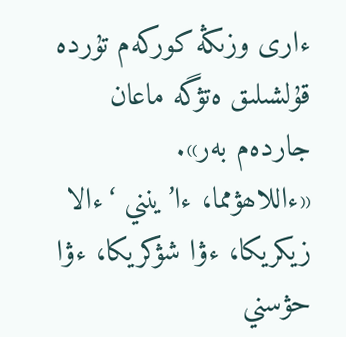ءارى وزىڭە كوركەم تۇردە قۇلشىلىق ەتۋگە ماعان جاردەم بەر».
«ءاللاھۋمما، ءا’ينني ‘ءالا زيكريكا، ءۋا شۋكريكا، ءۋا حۋسني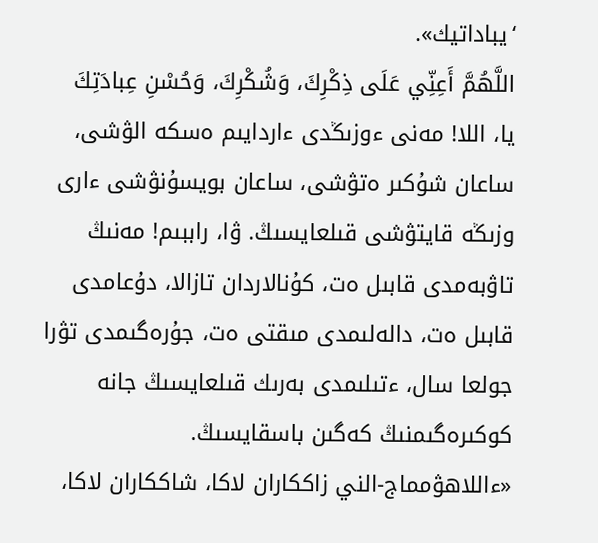‘يباداتيك».
اللَّهُمَّ أَعِنِّي عَلَى ذِكْرِكَ، وَشُكْرِكَ، وَحُسْنِ عِبادَتِكَ
يا، اللا! مەنى ءوزىڭدى ءاردايىم ەسكە الۋشى، ساعان شۇكىر ەتۋشى، ساعان بويسۇنۋشى ءارى وزىڭە قايتۋشى قىلعايسىڭ. ۋا، راببىم! مەنىڭ تاۋبەمدى قابىل ەت، كۇنالاردان تازالا، دۇعامدى قابىل ەت، دالەلىمدى مىقتى ەت، جۇرەگىمدى تۋرا جولعا سال، ءتىلىمدى بەرىك قىلعايسىڭ جانە كوكىرەگىمنىڭ كەگىن باسقايسىڭ.
«ءاللاھۋمماج-الني زاككاران لاكا، شاككاران لاكا،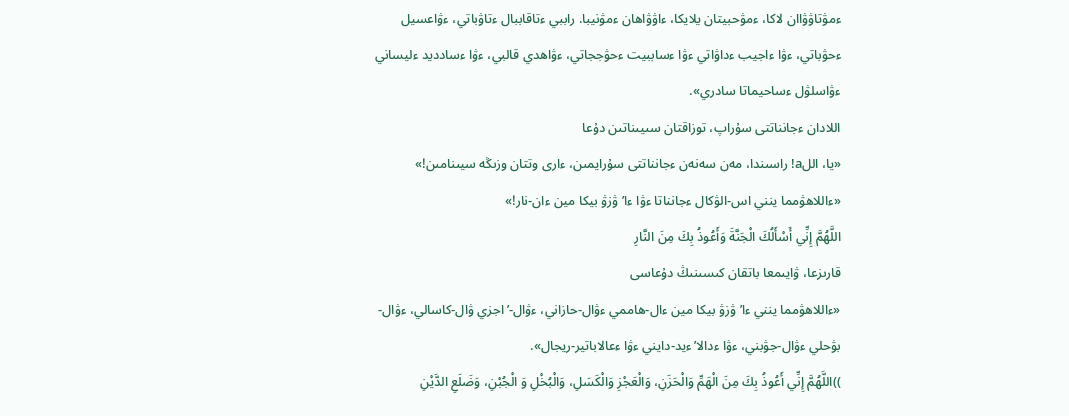ءمۋتاۋۋاان لاكا، ءمۋحبيتان يلايكا، ءاۋۋاھان ءمۋنيبا. راببي ءتاقاببال ءتاۋباتي، ءۋاعسيل ءحۋباتي، ءۋا ءاجيب ءداۋاتي ءۋا ءساببيت ءحۋججاتي، ءۋاھدي قالبي، ءۋا ءسادديد ءليساني ءۋاسلۋل ءساحيماتا سادري».
اللادان ءجانناتتى سۇراپ، توزاقتان سىيىناتىن دۇعا
«يا، اللa! راسىندا، مەن سەنەن ءجانناتتى سۇرايمىن، ءارى وتتان وزىڭە سيىنامىن!»
«ءاللاھۋمما ينني اس-الۋكال ءجانناتا ءۋا ءا’ۋزۋ بيكا مين ءان-نار!»
اللَّهُمَّ إِنِّي أَسْأَلُكَ الْجَنَّةَ وَأَعُوذُ بِكَ مِنَ النَّارِ
قارىزعا، ۋايىمعا باتقان كىسىنىڭ دۇعاسى
«ءاللاھۋمما ينني ءا’ۋزۋ بيكا مين ءال-ھاممي ءۋال-حازاني، ءۋال-’اجزي ۋال-كاسالي، ءۋال-بۋحلي ءۋال-جۋبني، ءۋا ءدالا’ءيد-دايني ءۋا ءعالاباتير-ريجال».
))اللَّهُمَّ إِنِّي أَعُوذُ بِكَ مِنَ الْهَمِّ وَالْحَزَنِ، وَالْعَجْزِ وَالْكَسَلِ، وَالْبُخْلِ وَ الْجُبْنِ، وَضَلَعِ الدَّيْنِ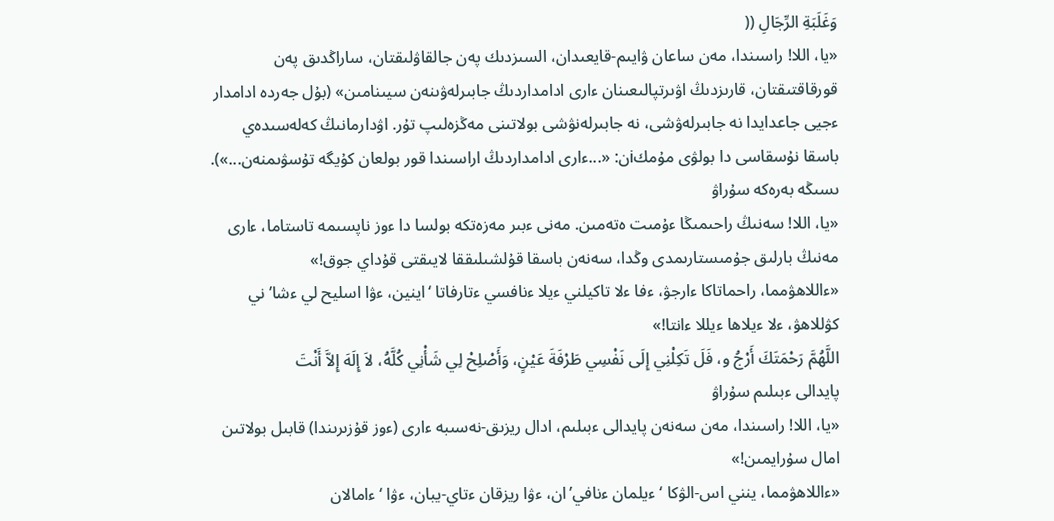وَغَلَبَةِ الرِّجَالِ ((
«يا، اللا! راسىندا، مەن ساعان ۋايىم-قايعىدان، السىزدىك پەن جالقاۋلىقتان، ساراڭدىق پەن قورقاقتىقتان، قارىزدىڭ اۋىرتپالىعىنان ءارى ادامداردىڭ جابىرلەۋىنەن سيىنامىن» (بۇل جەردە ادامدار ءجيى جاعدايدا نە جابىرلەۋشى، نە جابىرلەنۋشى بولاتىنى مەڭزەلىپ تۇر. اۋدارمانىڭ كەلەسىدەي باسقا نۇسقاسى دا بولۋى مۇمكiن: «...ءارى ادامداردىڭ اراسىندا قور بولعان كۇيگە تۇسۋىمنەن...»).
ىسىڭە بەرەكە سۇراۋ
«يا، اللا! سەنىڭ راحىمىڭا ءۇمىت ەتەمىن. مەنى ءبىر مەزەتكە بولسا دا ءوز ناپسىمە تاستاما، ءارى مەنىڭ بارلىق جۇمىستارىمدى وڭدا، سەنەن باسقا قۇلشىلىققا لايىقتى قۇداي جوق!»
«ءاللاھۋمما، راحماتاكا ءارجۋ، ءفا ءلا تاكيلني ءيلا ءنافسي ءتارفاتا ‘اينين، ءۋا اسليح لي ءشا’ني كۋللاھۋ، ءلا ءيلاھا ءيللا ءانتا!»
اللَّهُمَّ رَحْمَتَكَ أَرْجُ و، فَلَ تَكِلْنِي إِلَى نَفْسِي طَرْفَةَ عَيْنٍ، وَأَصْلِحْ لِي شَأْنِي كُلَّهُ، لاَ إِلَهَ إِلاَّ أَنْتَ
پايدالى ءبىلىم سۇراۋ
«يا، اللا! راسىندا، مەن سەنەن پايدالى ءبىلىم، ادال ريزىق-نەسىبە ءارى (ءوز قۇزىرىندا) قابىل بولاتىن امال سۇرايمىن!»
«ءاللاھۋمما، ينني اس-الۋكا ‘ءيلمان ءنافي’ان، ءۋا ريزقان ءتاي-يبان، ءۋا ‘ءامالان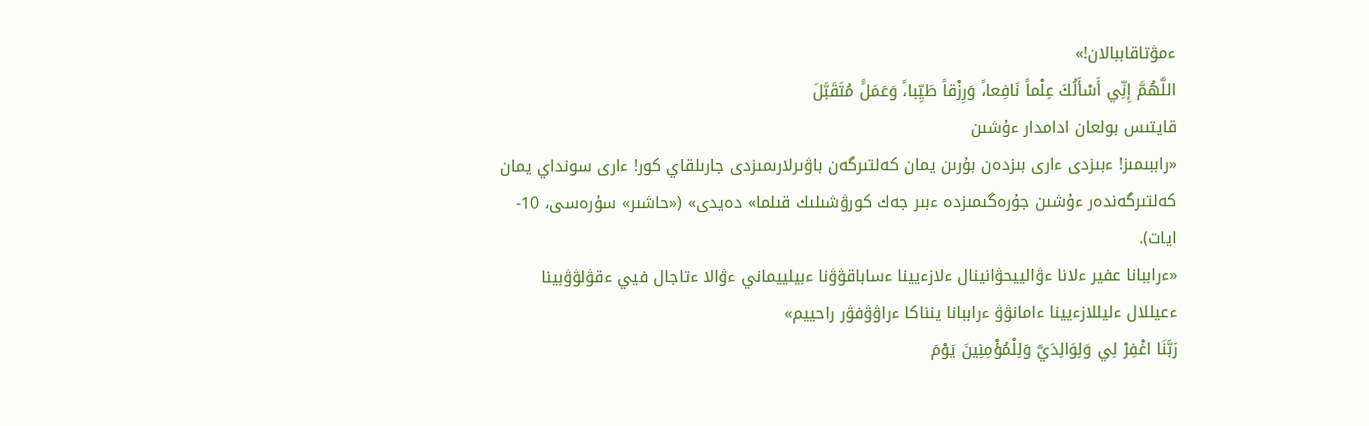ءمۋتاقاببالان!»
اللَّهُمَّ إِنِّي أَسْأَلُكَ عِلْماً نَافِعا،ً وَرِزْقاً طَيِّبا،ً وَعَمَلًَ مُتَقَبَّلَ
قايتىس بولعان ادامدار ءۇشىن
«راببىمىز! ءبىزدى ءارى بىزدەن بۇرىن يمان كەلتىرگەن باۋىرلارىمىزدى جارىلقاي كور! ءارى سونداي يمان كەلتىرگەندەر ءۇشىن جۇرەگىمىزدە ءبىر جەك كورۋشىلىك قىلما» دەيدى» («حاشىر» سۇرەسى، 10-ايات).
«ءراببانا عفير ءلانا ءۋالييحۋانينال ءلازءيينا ءساباقۋۋنا ءبيلييماني ءۋالا ءتاجال فيي ءقۋلۋۋبينا ءعيللال ءليللازءيينا ءامانۋۋ ءراببانا ينناكا ءراۋۋفۋر راحييم»
رَبَّنَا اغْفِرْ لِي وَلِوَالِدَيَّ وَلِلْمُؤْمِنِينَ يَوْمَ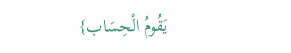يَقُومُ الْحِسَاب}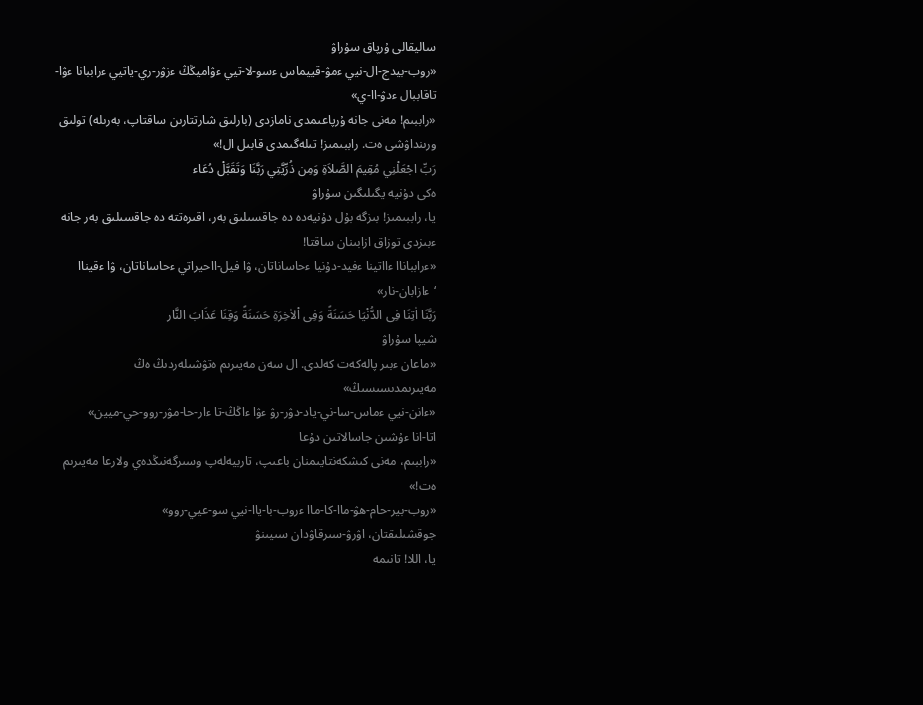ساليقالى ۇرپاق سۇراۋ
«روب-بيدج-ال-نيي ءمۋ-قييماس ءسو-لا-تيي ءۋاميڭڭ ءزۋر-ري-ياتيي ءراببانا ءۋا-تاقاببال ءدۋ-اا-ي»
«راببىم! مەنى جانە ۇرپاعىمدى نامازدى (بارلىق شارتتارىن ساقتاپ، بەرىلە) تولىق ورىنداۋشى ەت. راببىمىز! تىلەگىمدى قابىل ال!»
رَبِّ اجْعَلْنِي مُقِيمَ الصَّلاَةِ وَمِن ذُرِّيَّتِي رَبَّنَا وَتَقَبَّلْ دُعَاء
ەكى دۇنيە يگىلىگىن سۇراۋ
يا، راببىمىز! بىزگە بۇل دۇنيەدە دە جاقسىلىق بەر، اقىرەتتە دە جاقسىلىق بەر جانە ءبىزدى توزاق ازابىنان ساقتا!
«ءرابباناا ءااتينا ءفيد-دۇنيا ءحاساناتان، ۋا فيل-ااحيراتي ءحاساناتان، ۋا ءقيناا ‘ءازابان-نار»
رَبَّنَا اٰتِنَا فِى الدُّنْيَا حَسَنَةً وَفِى اْلاٰخِرَةِ حَسَنَةً وَقِنَا عَذَابَ النَّار
شيپا سۇراۋ
«ماعان ءبىر پالەكەت كەلدى. ال سەن مەيىرىم ەتۋشىلەردىڭ ەڭ مەيىرىمدىسىسىڭ»
«ءانن-نيي ءماس-سا-ني-ياد-دۋر-رۋ ءۋا ءاڭڭ-تا ءار-حا-مۋر-روو-حي-ميين»
اتا-انا ءۇشىن جاسالاتىن دۇعا
«راببىم، مەنى كىشكەنتايىمنان باعىپ، تاربيەلەپ وسىرگەنىڭدەي ولارعا مەيىرىم ەت!»
«روب-بير-حام-ھۋ-ماا-كا-ماا ءروب-با-ياا-نيي سو-عيي-روو»
جوقشىلىقتان، اۋرۋ-سىرقاۋدان سىيىنۋ
يا، اللا! تانىمە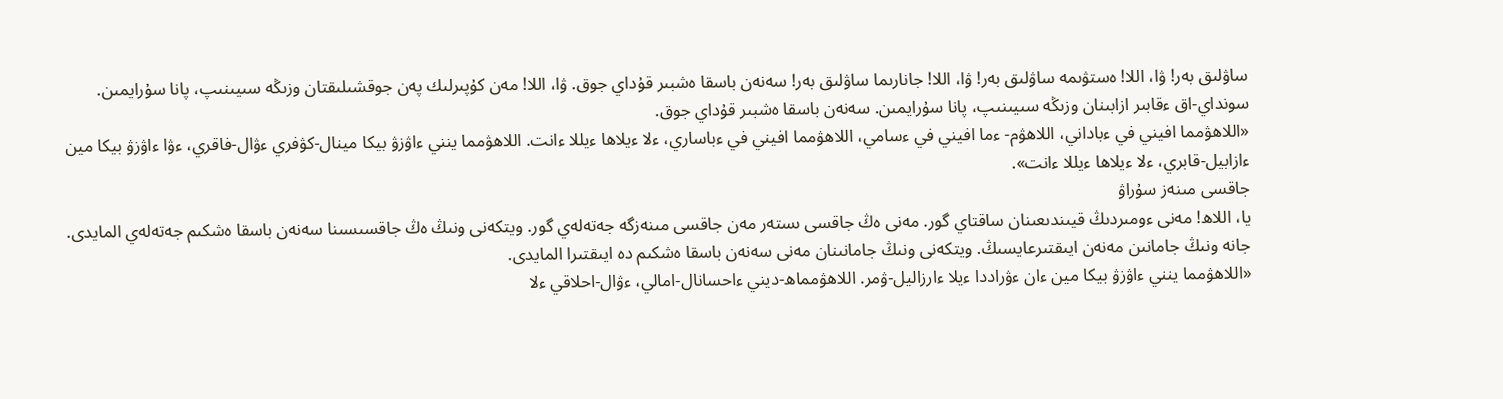ساۋلىق بەر! ۋا، اللا! ەستۋىمە ساۋلىق بەر! ۋا، اللا! جانارىما ساۋلىق بەر! سەنەن باسقا ەشبىر قۇداي جوق. ۋا، اللا! مەن كۇپىرلىك پەن جوقشىلىقتان وزىڭە سىيىنىپ، پانا سۇرايمىن. سونداي-اق ءقابىر ازابىنان وزىڭە سىيىنىپ، پانا سۇرايمىن. سەنەن باسقا ەشبىر قۇداي جوق.
«اللاھۋمما افيني في ءباداني، اللاھۋم- ءما افيني في ءسامي، اللاھۋمما افيني في ءباساري، ءلا ءيلاھا ءيللا ءانت. اللاھۋمما ينني ءاۋزۋ بيكا مينال-كۋفري ءۋال-فاقري، ءۋا ءاۋزۋ بيكا مين ءازابيل-قابري، ءلا ءيلاھا ءيللا ءانت».
جاقسى مىنەز سۇراۋ
يا، اللاھ! مەنى ءومىردىڭ قيىندىعىنان ساقتاي گور. مەنى ەڭ جاقسى ىستەر مەن جاقسى مىنەزگە جەتەلەي گور. ويتكەنى ونىڭ ەڭ جاقسىسىنا سەنەن باسقا ەشكىم جەتەلەي المايدى. جانە ونىڭ جامانىن مەنەن ايىقتىرعايسىڭ. ويتكەنى ونىڭ جامانىنان مەنى سەنەن باسقا ەشكىم دە ايىقتىرا المايدى.
«اللاھۋمما ينني ءاۋزۋ بيكا مين ءان ءۋراددا ءيلا ءارزاليل-ۋمر. اللاھۋمماھ-ديني ءاحسانال-امالي، ءۋال-احلاقي ءلا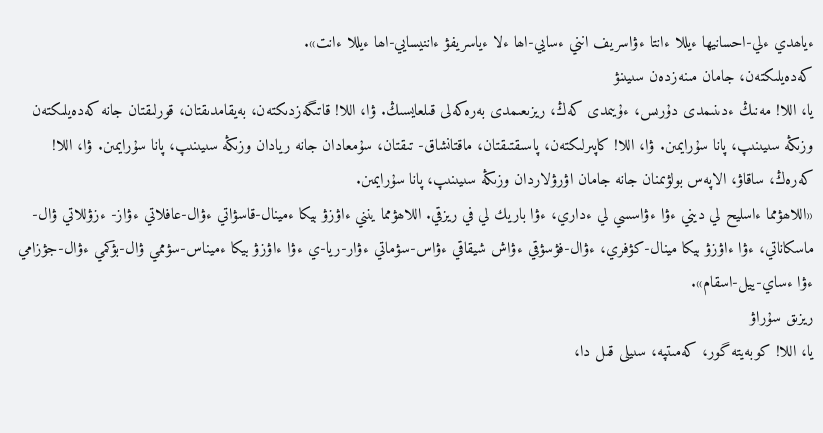ءياھدي ءلي-احسانيھا ءيللا ءانتا ءۋاسريف انني ءسايي-اھا ءلا ءياسريفۋ ءاننيسايي-اھا ءيللا ءانت».
كەدەيلىكتەن، جامان مىنەزدەن سىيىنۋ
يا، اللا! مەنىڭ ءدىنىمدى دۇرىس، ءۇيىمدى كەڭ، ريزىعىمدى بەرەكەلى قىلعايسىڭ. ۋا، اللا! قاتىگەزدىكتەن، بەيقامدىقتان، قورلىقتان جانە كەدەيلىكتەن وزىڭە سىيىنىپ، پانا سۇرايمىن. ۋا، اللا! كاپىرلىكتەن، پاسىقتىقتان، ماقتانشاق- تىقتان، سۇمعادان جانە ريادان وزىڭە سىيىنىپ، پانا سۇرايمىن. ۋا، اللا! كەرەڭ، ساقاۋ، الاپەس بولۋىمنان جانە جامان اۋرۋلاردان وزىڭە سىيىنىپ، پانا سۇرايمىن.
«اللاھۋمما ءاسليح لي ديني ءۋا ءۋاسسي لي ءداري، ءۋا باريك لي في ريزقي. اللاھۋمما ينني ءاۋزۋ بيكا ءمينال-قاسۋاتي ءۋال-عافلاتي ءۋاز- ءزۋللاتي ۋال-ماسكاناتي، ءۋا ءاۋزۋ بيكا مينال-كۋفري، ءۋال-فۋسۋقي ءۋاش شيقاقي ءۋاس-سۋماتي ءۋار-ريا-ي ءۋا ءاۋزۋ بيكا ءميناس-سۋممي ۋال-بۋكمي ءۋال-جۋزامي ءۋا ءساي-ييل-اسقام».
ريزىق سۇراۋ
يا، اللا! كوبەيتە گور، كەمىتپە، سىيلى قىل دا،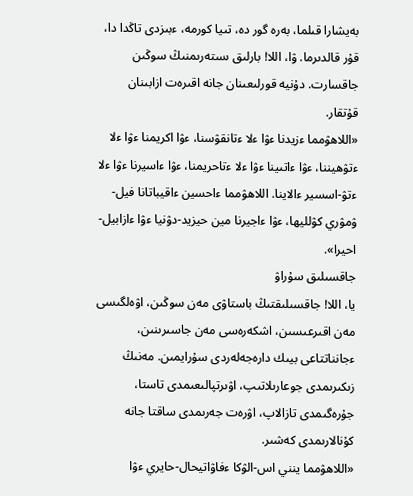بەيشارا قىلما، بەرە گور دە، تىيا كورمە، ءبىزدى تاڭدا دا، قۇر قالدىرما. ۋا، اللا! بارلىق ىستەرىمنىڭ سوڭىن جاقسارت. دۇنيە قورلىعىنان جانە اقىرەت ازابىنان قۇتقار.
«اللاھۋمما ءزيدنا ءۋا ءلا ءتانقۋسنا، ءۋا اكريمنا ءۋا ءلا ءتۋھيننا، ءۋا ءاتىينا ءۋا ءلا ءتاحريمنا، ءۋا ءاسيرنا ءۋا ءلا ءتۋ-اسسير ءالاينا. اللاھۋمما ءاحسين ءاقيباتانا فيل-ۋمۋري كۋلليھا، ءۋا ءاجيرنا مين حيزيد-دۋنيا ءۋا ءازابيل-احيرا».
جاقسىلىق سۇراۋ
يا، اللا! جاقسىلىقتىڭ باستاۋى مەن سوڭىن، اۋەلگىسى مەن اقىرعىسىن، اشكەرەسى مەن جاسىرىنىن، ءجانناتتاعى بيىك دارەجەلەردى سۇرايمىن. مەنىڭ زىكىرىمدى جوعارىلاتىپ، اۋىرتپالىعىمدى تاستا، جۇرەگىمدى تازالاپ، اۋرەت جەرىمدى ساقتا جانە كۇنالارىمدى كەشىر.
«اللاھۋمما ينني اس-الۋكا ءفاۋاتيحال-حايري ءۋا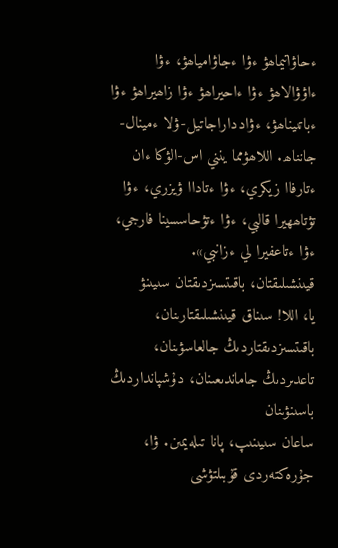ءحاۋاتيماھۋ ءۋا ءجاۋامياھۋ، ءۋا ءاۋۋالاھۋ ءۋا ءاحيراھۋ ءۋا زاھيراھۋ ءۋا ءباتىيناھۋ، ءۋادداراجاتيل-ۋلا ءمينال-جانناھ. اللاھۋمما ينني اس-الۋكا ءان ءتارفاا زيكري، ءۋا ءتاداا ۋيزري، ءۋا تۋتاھھيرا قالبي، ءۋا ءتۋحاسسينا فارجي، ءۋا ءتاعفيرا لي ءزانبي».
قيىنشىلىقتان، باقىتسىزدىقتان سىيىنۋ
يا، اللا! سىناق قيىنشىلىقتارىنان، باقىتسىزدىقتاردىڭ جالعاسۋىنان، تاعدىردىڭ جاماندىعىنان، دۇشپانداردىڭ باسىنۋىنان
ساعان سىيىنىپ، پانا تىلەيمىن. ۋا، جۇرەكتەردى قۇبىلتۋشى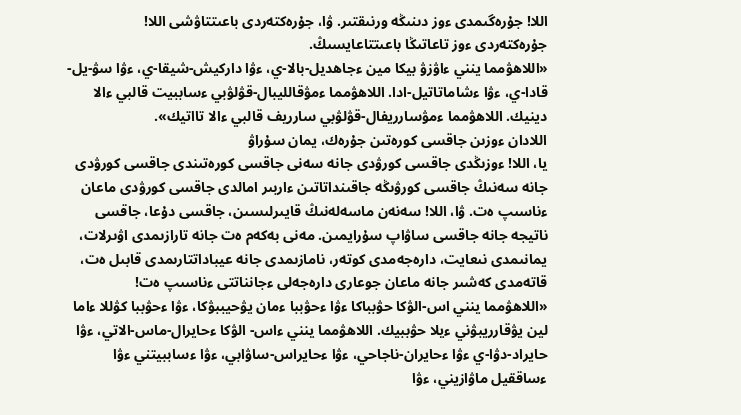اللا! جۇرەگىمدى ءوز دىنىڭە ورنىقتىر. ۋا، جۇرەكتەردى باعىتتاۋشى اللا!
جۇرەكتەردى ءوز تاعاتىڭا باعىتتاعايسىڭ.
«اللاھۋمما ينني ءاۋزۋ بيكا مين ءجاھديل-بالا-ي، ءۋا داركيش-شيقا-ي، ءۋا سۋ-يل-قادا-ي، ءۋا ءشاماتاتيل-ادا. اللاھۋمما ءمۋقالليبال-قۋلۋبي ءساببيت قالبي ءالا دينيك. اللاھۋمما ءمۋسارريفال-قۋلۋبي سارريف قالبي ءالا تااتيك».
اللادان ءوزىن جاقسى كورەتىن جۇرەك، يمان سۇراۋ
يا، اللا! ءوزىڭدى جاقسى كورۋدى جانە سەنى جاقسى كورەتىندى جاقسى كورۋدى جانە سەنىڭ جاقسى كورۋىڭە جاقىنداتاتىن ءاربىر امالدى جاقسى كورۋدى ماعان ءناسىپ ەت. ۋا، اللا! سەنەن ماسەلەنىڭ قايىرلىسىن، جاقسى دۇعا، جاقسى ناتيجە جانە جاقسى ساۋاپ سۇرايمىن. مەنى بەكەم ەت جانە تارازىمدى اۋىرلات، يمانىمدى نىعايت، دارەجەمدى كوتەر، نامازىمدى جانە عيباداتتارىمدى قابىل ەت، قاتەمدى كەشىر جانە ماعان جوعارى دارەجەلى ءجانناتتى ءناسىپ ەت!
«اللاھۋمما ينني اس-الۋكا حۋبباكا ءۋا ءحۋببا ءمان يۋحيببۋكا، ءۋا ءحۋببا كۋللا ءاما لين يۋقارريبۋني ءيلا حۋببيك. اللاھۋمما ينني ءاس- الۋكا ءحايرال-ماس-الاتي، ءۋا حايراد-دۋا-ي ءۋا ءحايران-ناجاحي، ءۋا ءحايراس-ساۋابي، ءۋا ءساببيتني ءۋا ءساققيل ماۋازيني، ءۋا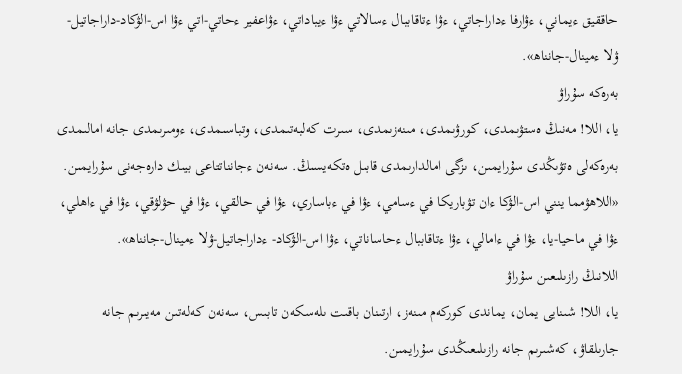حاققيق ءيماني، ءۋارفا ءداراجاتي، ءۋا ءتاقاببال ءسالاتي ءۋا ءيباداتي، ءۋاعفير ءحاتي-اتي ءۋا اس-الۋكاد-داراجاتيل-ۋلا ءمينال-جانناھ».
بەرەكە سۇراۋ
يا، اللا! مەنىڭ ەستۋىمدى، كورۋىمدى، مىنەزىمدى، سىرت كەلبەتىمدى، وتباسىمدى، ءومىرىمدى جانە امالىمدى بەرەكەلى ەتۋىڭدى سۇرايمىن، ىزگى امالدارىمدى قابىل ەتكەيسىڭ. سەنەن ءجانناتتاعى بيىك دارەجەنى سۇرايمىن.
«اللاھۋمما ينني اس-الۋكا ءان تۋباريكا في ءسامي، ءۋا في ءباساري، ءۋا في حالقي، ءۋا في حۋلۋقي، ءۋا في ءاھلي، ءۋا في ماحيا-يا، ءۋا في ءامالي، ءۋا ءتاقاببال ءحاساناتي، ءۋا اس-الۋكاد- ءداراجاتيل-ۋلا ءمينال-جانناھ».
اللانىڭ رازىلىعىن سۇراۋ
يا، اللا! شىنايى يمان، يماندى كوركەم مىنەز، ارتىنان باقىت ىلەسكەن تابىس، سەنەن كەلەتىن مەيىرىم جانە جارىلقاۋ، كەشىرىم جانە رازىلىعىڭدى سۇرايمىن.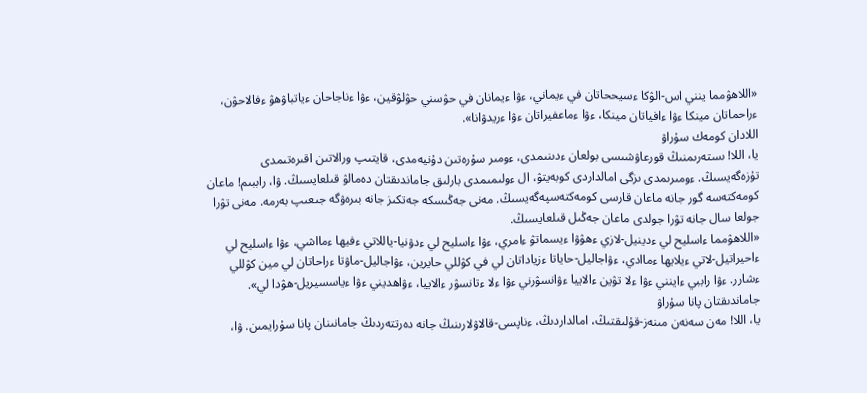«اللاھۋمما ينني اس-الۋكا ءسيححاتان في ءيماني، ءۋا ءيمانان في حۋسني حۋلۋقين، ءۋا ءناجاحان ءياتباۋھۋ ءفالاحۋن، ءراحماتان مينكا ءۋا ءافياتان مينكا، ءۋا ءماعفيراتان ءۋا ءريدۋانا».
اللادان كومەك سۇراۋ
يا، اللا! ىستەرىمنىڭ قورعاۋشىسى بولعان ءدىنىمدى، ءومىر سۇرەتىن دۇنيەمدى، قايتىپ ورالاتىن اقىرەتىمدى تۇزەگەيسىڭ. ءومىرىمدى ىزگى امالداردى كوبەيتۋ، ال ءولىمىمدى بارلىق جاماندىقتان دەمالۋ قىلعايسىڭ. ۋا، راببىم! ماعان كومەكتەسە گور جانە ماعان قارسى كومەكتەسپەگەيسىڭ. مەنى جەڭىسكە جەتكىز جانە بىرەۋگە جىعىپ بەرمە. مەنى تۋرا جولعا سال جانە تۋرا جولدى ماعان جەڭىل قىلعايسىڭ.
«اللاھۋمما ءاسليح لي ءدينيل-لازي ءھۋۋا ءيسماتۋ ءامري، ءۋا ءاسليح لي ءدۋنيا-ياللاتي ءفيھا ءمااشي، ءۋا ءاسليح لي ءاحيراتيل-لاتي ءيلايھا ءماادي، ءۋاجاليل-حاياتا ءزياداتان لي في كۋللي حايرين، ءۋاجاليل-ماۋتا ءراحاتان لي مين كۋللي ءشارر. ءۋا راببي ءاينني ءۋا ءلا تۋين ءالاييا ءۋانسۋرني ءۋا ءلا ءتانسۋر ءالاييا، ءۋاھديني ءۋا ءياسسيريل-ھۋدا لي».
جاماندىقتان پانا سۇراۋ
يا، اللا! مەن سەنەن مىنەز-قۇلىقتىڭ، امالداردىڭ، ءناپسى-قالاۋلارىنىڭ جانە دەرتتەردىڭ جامانىنان پانا سۇرايمىن. ۋا،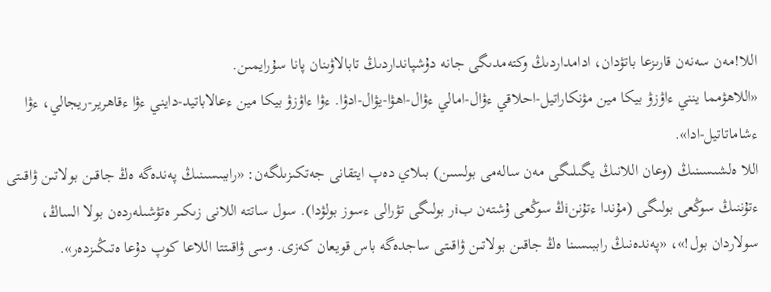اللا!مەن سەنەن قارىزعا باتۋدان، ادامداردىڭ وكتەمدىگى جانە دۇشپانداردىڭ تابالاۋىنان پانا سۇرايمىن.
«اللاھۋمما ينني ءاۋزۋ بيكا مين مۋنكاراتيل-احلاقي ءۋال-امالي ءۋال-اھۋا-يۋال-ادۋا. ءۋا ءاۋزۋ بيكا مين ءعالاباتيد-دايني ءۋا ءقاھرير-ريجالي، ءۋا ءشاماتاتيل-ادا».
اللا ەلشىسىنىڭ (وعان اللانىڭ يگىلىگى مەن سالەمى بولسىن) بىلاي دەپ ايتقانى جەتكىزىلگەن: «راببىسىنىڭ پەندەگە ەڭ جاقىن بولاتىن ۋاقىتى ءتۇننىڭ سوڭعى بولىگى (مۇندا ءتۇننiڭ سوڭعى ۇشتەن بiر بولىگى تۋرالى ءسوز بولۋدا). سول ساتتە اللانى زىكىر ەتۋشىلەردەن بولا الساڭ، سولاردان بول!»، «پەندەنىڭ راببىسىنا ەڭ جاقىن بولاتىن ۋاقىتى ساجدەگە باس قويعان كەزى. وسى ۋاقىتتا اللاعا كوپ دۇعا ەتىڭىزدەر».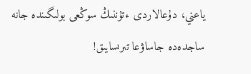ياعني، دۇعالاردى ءتۇننىڭ سوڭعى بولىگىندە جانە ساجدەدە جاساۋعا تىرىسايىق!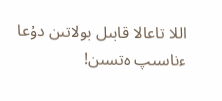اللا تاعالا قابىل بولاتىن دۇعا ءناسىپ ەتسىن!